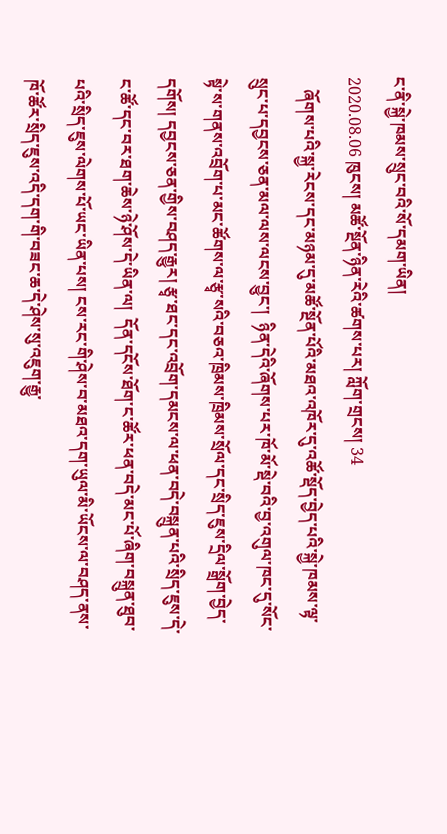ང་ནི་སྐྱེ་ཁམས་སྲུང་བའི་སོ་དམག་ཡིན།
2020.08.06 ཁུངས། མཚོ་སྔོན་ཉིན་རེའི་ཚགས་པར། ཀློག་གྲངས། 34
   ཞོགས་པའི་སྐྱ་རེངས་དང་མཉམ་དུ་མཚོ་སྔོན་པོའི་མཐའ་འཁོར་དུ་འཚོ་སྡོད་བྱེད་པའི་སྐྱེ་ཁམས་ལྟ་སྲུང་པ་དབྱངས་ཅན་མལ་ལས་ལངས་བྱུང་།  ཉིན་དེའི་ཞོགས་པར་ཁོ་མོ་སྡེ་བའི་བྱ་འགུལ་ཁང་དུ་སོང་སྟེ་ས་གནས་འབྲོག་པ་མང་ཚོགས་ལ་རྩྭ་སའི་བཅའ་ཁྲིམས་ཁྲིམས་སྲོལ་དང་སྲིད་ཇུས་དྲིལ་སྒྲོག་བྱེད་དགོས། དབྱངས་ཅན་གྱིས་བཤད་རྒྱུར། རྩྭ་ཐང་དང་འབྲོག་དམངས་ལ་ཕན་བདེ་བསྐྲུན་པའི་སྲིད་ཇུས་དེ་ང་ཚོ་དང་བར་ཐག་ཆེས་ཉེ་ཤོས་དེ་ཡིན་ལ།  དོན་དངོས་ཐོག་ང་ཚོར་ཕན་བདེ་མང་པོ་ཞིག་བསྐྲུན་ཐུབ་པའི་སྲིད་ཇུས་ལེགས་པོ་ཡང་ཡིན་པས། ངས་རང་གི་ཤེས་བ་མཐའ་དག་ཡུལ་མི་ཡོངས་ལ་བཤད་ནས་ཁོ་ཚོར་སྲིད་ཇུས་འདི་དག་གི་བཟང་ཆ་དེ་ཤེས་སུ་འཇུག་རྒྱུ་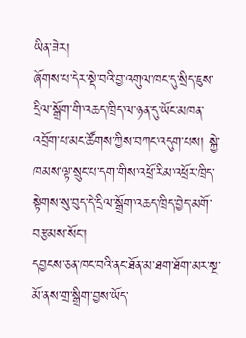ཡིན་ཟེར།
ཞོགས་པ་དེར་སྡེ་བའི་བྱ་འགུལ་ཁང་དུ་སྲིད་ཇུས་དྲིལ་སྒྲོག་གི་འཆད་ཁྲིད་ལ་ཉན་དུ་ཡོང་མཁན་འབྲོག་པ་མང་ཚོགས་ཀྱིས་བཀང་འདུག་པས། སྐྱེ་ཁམས་ལྟ་སྲུང་པ་དག་གིས་འཕྲོ་རིམ་འཕྲོར་ཁྲིད་སྟེགས་སུ་བུད་དེ་དྲིལ་སྒྲོག་འཆད་ཁྲིད་བྱེད་མགོ་བརྩམས་སོང་།
དབྱངས་ཅན་ཁང་བའི་ནང་ཐོན་མ་ཐག་ཐོག་མར་སྔ་མོ་ནས་གྲ་སྒྲིག་བྱས་ཡོད་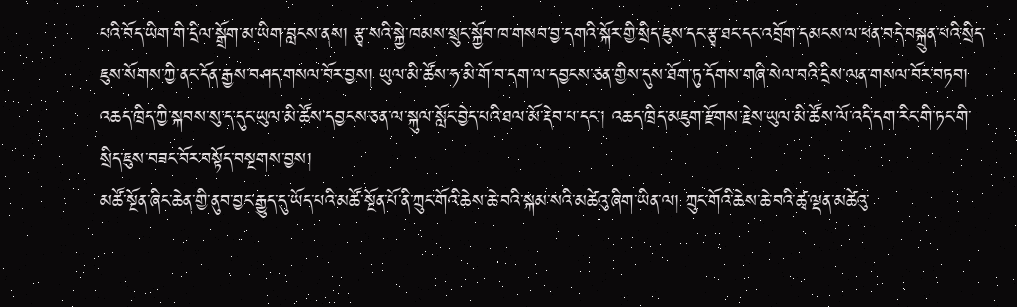པའི་བོད་ཡིག་གི་དྲིལ་སྒྲོག་མ་ཡིག་བླངས་ནས། རྩྭ་སའི་སྐྱེ་ཁམས་སྲུང་སྐྱོབ་ཁ་གསབ་བྱ་དགའི་སྐོར་གྱི་སྲིད་ཇུས་དང་རྩྭ་ཐང་དང་འབྲོག་དམངས་ལ་ཕན་བདེ་བསྐྲུན་པའི་སྲིད་ཇུས་སོགས་ཀྱི་ནང་དོན་རྒྱས་བཤད་གསལ་བོར་བྱས། ཡུལ་མི་ཚོས་ཧ་མི་གོ་བ་དག་ལ་དབྱངས་ཅན་གྱིས་དུས་ཐོག་ཏུ་དོགས་གཞི་སེལ་བའི་དྲིས་ལན་གསལ་བོར་བཏབ། འཆད་ཁྲིད་ཀྱི་སྐབས་སུ་ད་དུང་ཡུལ་མི་ཚོས་དབྱངས་ཅན་ལ་སྐུལ་སློང་བྱེད་པའི་ཐལ་མོ་རྡེབ་པ་དང་། འཆད་ཁྲིད་མཇུག་རྫོགས་རྗེས་ཡུལ་མི་ཚོས་ལོ་འདི་དག་རིང་གི་ཏང་གི་སྲིད་ཇུས་བཟང་བོར་བསྟོད་བསྔགས་བྱས།
མཚོ་སྔོན་ཞིང་ཆེན་གྱི་ནུབ་བྱང་རྒྱུད་དུ་ཡོད་པའི་མཚོ་སྔོན་པོ་ནི་ཀྲུང་གོའི་ཆེས་ཆེ་བའི་སྐམ་སའི་མཚེའུ་ཞིག་ཡིན་ལ། ཀྲུང་གོའི་ཆེས་ཆེ་བའི་ཚྭ་ལྡན་མཚེའུ་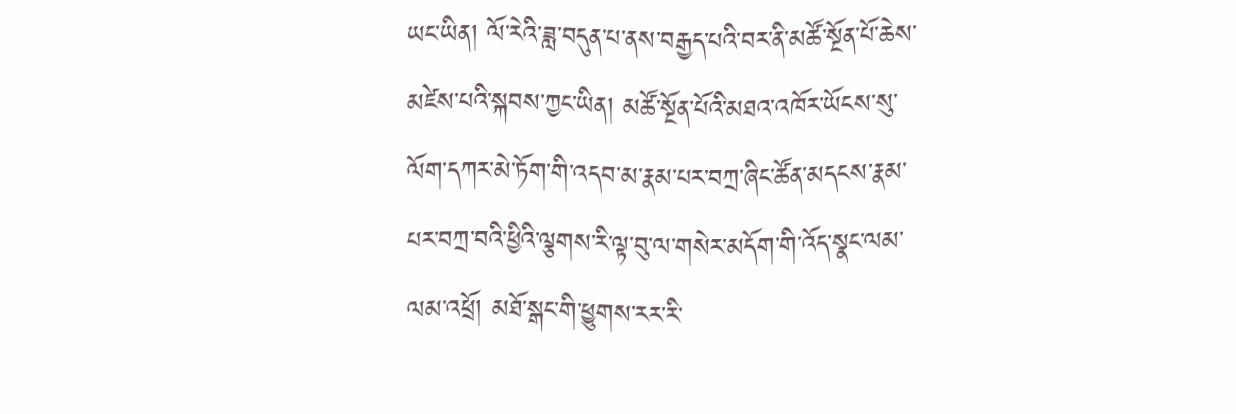ཡང་ཡིན། ལོ་རེའི་ཟླ་བདུན་པ་ནས་བརྒྱད་པའི་བར་ནི་མཚོ་སྔོན་པོ་ཆེས་མཛེས་པའི་སྐབས་ཀྱང་ཡིན། མཚོ་སྔོན་པོའི་མཐའ་འཁོར་ཡོངས་སུ་ལོག་དཀར་མེ་ཏོག་གི་འདབ་མ་རྣམ་པར་བཀྲ་ཞིང་ཚོན་མདངས་རྣམ་པར་བཀྲ་བའི་ཕྱིའི་ལྕགས་རི་ལྟ་བུ་ལ་གསེར་མདོག་གི་འོད་སྣང་ལམ་ལམ་འཕྲོ། མཐོ་སྒང་གི་ཕྱུགས་རར་རི་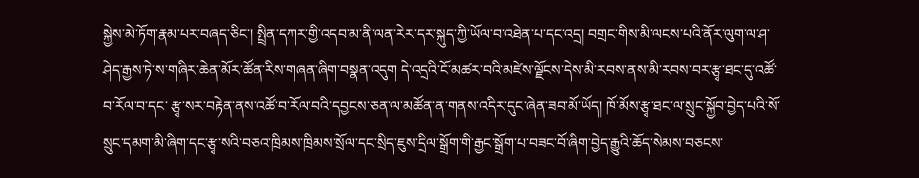སྐྱེས་མེ་ཏོག་རྣམ་པར་བཞད་ཅིང་། སྤྲིན་དཀར་གྱི་འདབ་མ་ནི་ལན་རེར་དར་སྐུད་ཀྱི་ཡོལ་བ་འཐེན་པ་དང་འདྲ། བགྲང་གིས་མི་ལངས་པའི་ནོར་ལུག་ལ་ཤ་ཤེད་རྒྱས་ཏེ་ས་གཞིར་ཆེན་མོར་ཚོན་རིས་གཞན་ཞིག་བསྣན་འདུག དེ་འདྲའི་ངོ་མཚར་བའི་མཛེས་ལྗོངས་དེས་མི་རབས་ནས་མི་རབས་བར་རྩྭ་ཐང་དུ་འཚོ་བ་རོལ་བ་དང་ རྩྭ་སར་བརྟེན་ནས་འཚོ་བ་རོལ་བའི་དབྱངས་ཅན་ལ་མཚོན་ན་གནས་འདིར་དུང་ཞེན་ཟབ་མོ་ཡོད། ཁོ་མོས་རྩྭ་ཐང་ལ་སྲུང་སྐྱོབ་བྱེད་པའི་སོ་སྲུང་དམག་མི་ཞིག་དང་རྩྭ་སའི་བཅའ་ཁྲིམས་ཁྲིམས་སྲོལ་དང་སྲིད་ཇུས་དྲིལ་སྒྲོག་གི་རྒྱང་སྒྲོག་པ་བཟང་བོ་ཞིག་བྱེད་རྒྱུའི་ཆོད་སེམས་བཅངས་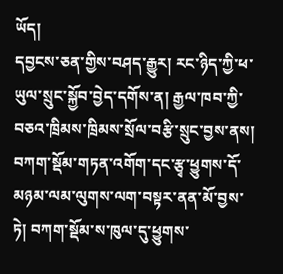ཡོད།
དབྱངས་ཅན་གྱིས་བཤད་རྒྱུར། རང་ཉིད་ཀྱི་ཕ་ཡུལ་སྲུང་སྐྱོབ་བྱེད་དགོས་ན། རྒྱལ་ཁབ་ཀྱི་བཅའ་ཁྲིམས་ཁྲིམས་སྲོལ་བརྩི་སྲུང་བྱས་ནས། བཀག་སྡོམ་གཏན་འགོག་དང་རྩྭ་ཕྱུགས་དོ་མཉམ་ལམ་ལུགས་ལག་བསྟར་ནན་མོ་བྱས་ཏེ། བཀག་སྡོམ་ས་ཁུལ་དུ་ཕྱུགས་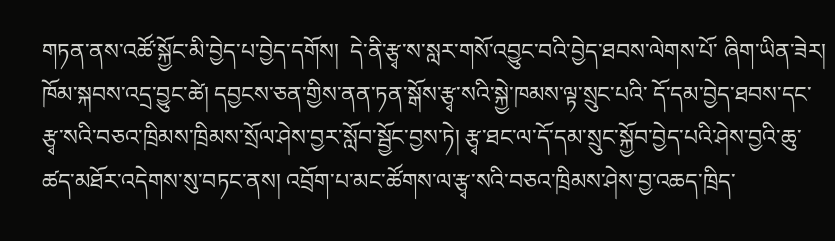གཏན་ནས་འཚོ་སྐྱོང་མི་བྱེད་པ་བྱེད་དགོས།  དེ་ནི་རྩྭ་ས་སླར་གསོ་འབྱུང་བའི་བྱེད་ཐབས་ལེགས་པོ་ ཞིག་ཡིན་ཟེར།
ཁོམ་སྐབས་འདྲ་བྱུང་ཚེ། དབྱངས་ཅན་གྱིས་ནན་ཏན་སྒོས་རྩྭ་སའི་སྐྱེ་ཁམས་ལྟ་སྲུང་པའི་ དོ་དམ་བྱེད་ཐབས་དང་རྩྭ་སའི་བཅའ་ཁྲིམས་ཁྲིམས་སྲོལ་ཤེས་བྱར་སློབ་སྦྱོང་བྱས་ཏེ། རྩྭ་ཐང་ལ་དོ་དམ་སྲུང་སྐྱོབ་བྱེད་པའི་ཤེས་བྱའི་ཆུ་ཚད་མཐོར་འདེགས་སུ་བཏང་ནས། འབྲོག་པ་མང་ཚོགས་ལ་རྩྭ་སའི་བཅའ་ཁྲིམས་ཤེས་བྱ་འཆད་ཁྲིད་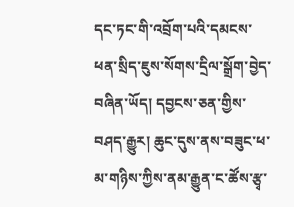དང་ཏང་གི་འབྲོག་པའི་དམངས་ཕན་སྲིད་ཇུས་སོགས་དྲིལ་སྒྲོག་བྱེད་བཞིན་ཡོད། དབྱངས་ཅན་གྱིས་བཤད་རྒྱུར། ཆུང་དུས་ནས་བཟུང་ཕ་མ་གཉིས་ཀྱིས་ནམ་རྒྱུན་ང་ཚོས་རྩྭ་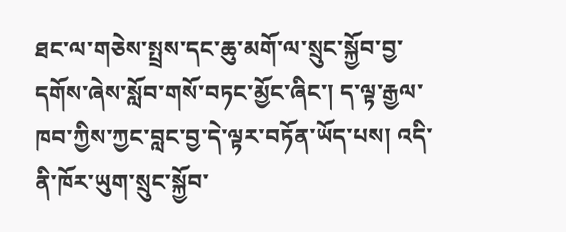ཐང་ལ་གཅེས་སྤྲས་དང་ཆུ་མགོ་ལ་སྲུང་སྐྱོབ་བྱ་དགོས་ཞེས་སློབ་གསོ་བཏང་མྱོང་ཞིང་། ད་ལྟ་རྒྱལ་ཁབ་ཀྱིས་ཀྱང་བླང་བྱ་དེ་ལྟར་བཏོན་ཡོད་པས། འདི་ནི་ཁོར་ཡུག་སྲུང་སྐྱོབ་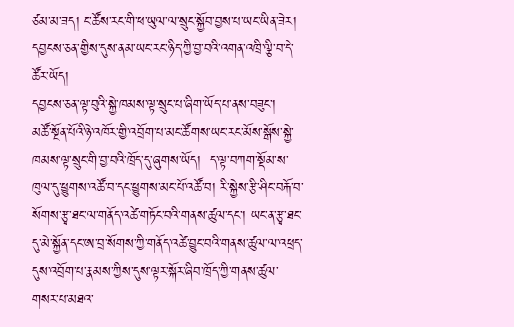ཙམ་མ་ཟད། ང་ཚོས་རང་གི་ཕ་ཡུལ་ལ་སྲུང་སྐྱོབ་བྱས་པ་ཡང་ཡིན་ཟེར། དབྱངས་ཅན་གྱིས་དུས་ནམ་ཡང་རང་ཉིད་ཀྱི་བྱ་བའི་འགན་འཁྲི་ལྕི་བ་དེ་ཚོར་ཡོད།
དབྱངས་ཅན་ལྟ་བུའི་སྐྱེ་ཁམས་ལྟ་སྲུང་པ་ཞིག་ཡོད་པ་ནས་བཟུང་།  མཚོ་སྔོན་པོའི་ཉེ་འཁོར་གྱི་འབྲོག་པ་མང་ཚོགས་ཡང་རང་མོས་སྒོས་སྐྱེ་ཁམས་ལྟ་སྲུང་གི་བྱ་བའི་ཁྲོད་དུ་ཞུགས་ཡོད།  ད་ལྟ་བཀག་སྡོམ་ས་ཁུལ་དུ་ཕྱུགས་འཚོ་བ་དང་ཕྱུགས་མང་པོ་འཚོ་བ། རི་སྐྱེས་རྩི་ཤིང་བརྐོ་བ་སོགས་རྩྭ་ཐང་ལ་གནོད་འཚེ་གཏོང་བའི་གནས་ཚུལ་དང་། ཡང་ན་རྩྭ་ཐང་དུ་མེ་སྐྱོན་དང་ཨ་བྲ་སོགས་ཀྱི་གནོད་འཚེ་བྱུང་བའི་གནས་ཚུལ་ལ་འཕྲད་དུས་འབྲོག་པ་རྣམས་ཀྱིས་དུས་ལྟར་སྐོར་ཞིབ་ཁྲོད་ཀྱི་གནས་ཚུལ་གསར་པ་མཐའ་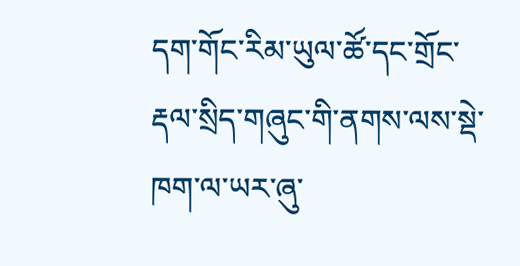དག་གོང་རིམ་ཡུལ་ཚོ་དང་གྲོང་རྡལ་སྲིད་གཞུང་གི་ནགས་ལས་སྡེ་ཁག་ལ་ཡར་ཞུ་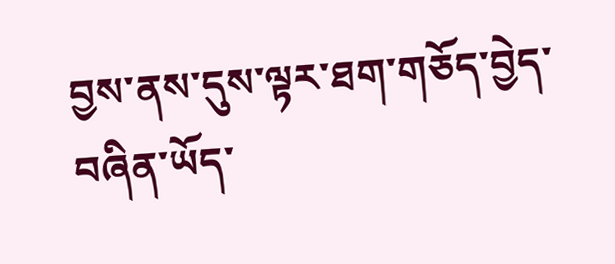བྱས་ནས་དུས་ལྟར་ཐག་གཅོད་བྱེད་བཞིན་ཡོད་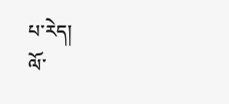པ་རེད།
ལོ་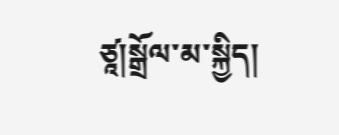ཙཱ།སྒྲོལ་མ་སྐྱིད།